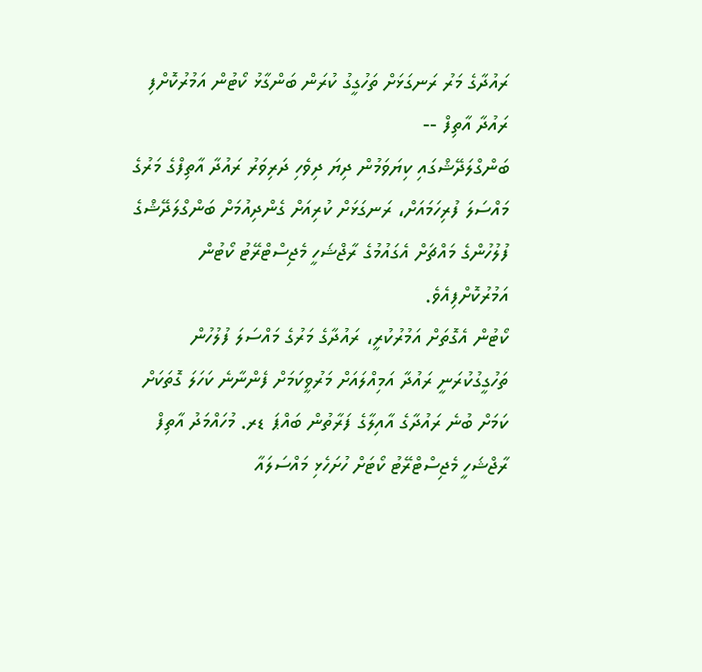ރައުދާގެ މަރު ރަނގަޅަށް ތަހުގީގު ކުރަން ބަންގާޅު ކޯޓުން އަމުރުކޮށްފި
ރައުދާ އާތިފް --
ބަންގްލަދޭޝްގައި ކިޔަވަމުން ދިޔަ ދިވެހި ދަރިވަރު ރައުދާ އާތިފްގެ މަރުގެ މައްސަލަ ފުރިހަމައަށް، ރަނގަޅަށް ކުރިއަށް ގެންދިއުމަށް ބަންގްލަދޭޝްގެ ފުލުހުންގެ މައްޗަށް އެގައުމުގެ ރާޖްޝަހީ މެޖިސްޓްރޭޓު ކޯޓުން އަމުރުކޮށްފިއެވެ.
ކޯޓުން އެގޮތަށް އަމުރުކުރީ، ރައުދާގެ މަރުގެ މައްސަލަ ފުލުހުން ތަހުގީގުކުރަނީ ރައުދާ އަމިއްލައަށް މަރުވީކަމަށް ފެންނާނެ ކަހަލަ ގޮތަކަށް ކަމަށް ބުނެ ރައުދާގެ އާއިލާގެ ފަރާތުން ބައްޕަ ޑރ. މުހައްމަދު އާތިފް ރާޖްޝަހީ މެޖިސްޓްރޭޓު ކޯޓަށް ހުށަހެޅި މައްސަލައާ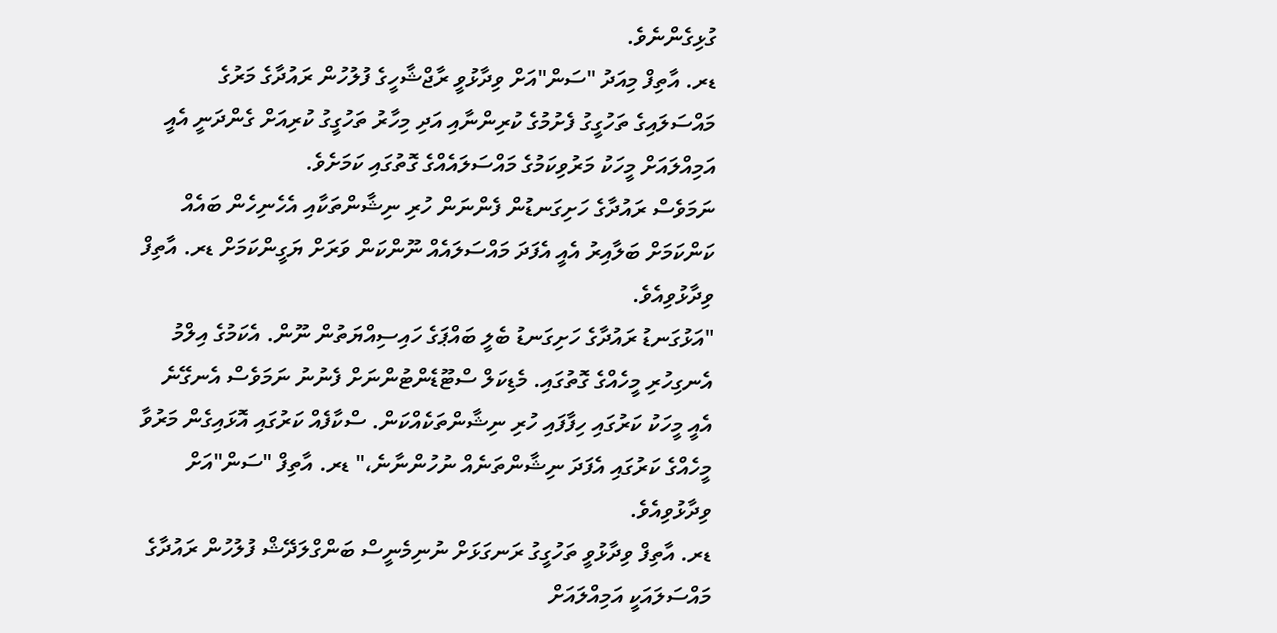ގުޅިގެންނެވެ.
ޑރ. އާތިފް މިއަދު "ސަން"އަށް ވިދާޅުވީ ރާޖްޝާހީގެ ފުލުހުން ރައުދާގެ މަރުގެ މައްސަލައިގެ ތަހުގީގު ފެށުމުގެ ކުރިންނާއި އަދި މިހާރު ތަހުގީގު ކުރިއަށް ގެންދަނީ އެއީ އަމިއްލައަށް މީހަކު މަރުވިކަމުގެ މައްސަލައެއްގެ ގޮތުގައި ކަމަށެވެ.
ނަމަވެސް ރައުދާގެ ހަށިގަނޑުން ފެންނަން ހުރި ނިޝާންތަކާއި އެހެނިހެން ބައެއް ކަންކަމަށް ބަލާއިރު އެއީ އެފަދަ މައްސަލައެއް ނޫންކަން ވަރަށް ޔަގީންކަމަށް ޑރ. އާތިފް ވިދާޅުވިއެވެ.
"އަޅުގަނޑު ރައުދާގެ ހަށިގަނޑު ބެލީ ބައްޕަގެ ހައިސިއްޔަތުން ނޫން. އެކަމުގެ އިލްމު އެނގިހުރި މީހެއްގެ ގޮތުގައި. މެޑިކަލް ސްޓޫޑެންޓުންނަށް ފެނުނު ނަމަވެސް އެނގޭނެ އެއީ މީހަކު ކަރުގައި ހިފާފައި ހުރި ނިޝާންތަކެއްކަން. ސްކާފެއް ކަރުގައި އޮޅައިގެން މަރުވާ މީހެއްގެ ކަރުގައި އެފަދަ ނިޝާންތަނެއް ނުހުންނާނެ،" ޑރ. އާތިފް "ސަން"އަށް ވިދާޅުވިއެވެ.
ޑރ. އާތިފް ވިދާޅުވީ ތަހުގީގު ރަނގަޅަށް ނުނިމެނީސް ބަންގްލަދޭޝް ފުލުހުން ރައުދާގެ މައްސަލައަކީ އަމިއްލައަށް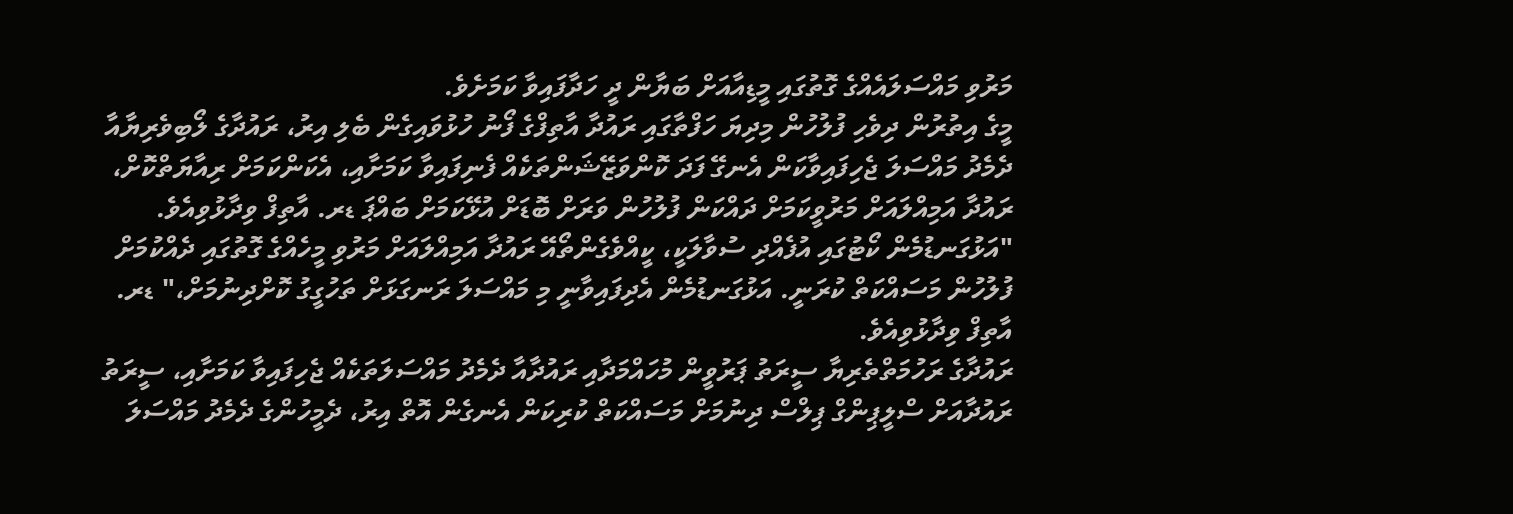މަރުވި މައްސަލައެއްގެ ގޮތުގައި މީޑިއާއަށް ބަޔާން ދީ ހަދާފައިވާ ކަމަށެވެ.
މީގެ އިތުރުން ދިވެހި ފުލުހުން މިދިޔަ ހަފްތާގައި ރައުދާ އާތިފްގެ ފޯނު ހުޅުވައިގެން ބެލި އިރު، ރައުދާގެ ލޯބިވެރިޔާއާ ދެމެދު މައްސަލަ ޖެހިފައިވާކަން އެނގޭ ފަދަ ކޮންވަޒޭޝަންތަކެއް ފެނިފައިވާ ކަމަށާއި، އެކަންކަމަށް ރިއާޔަތްކޮށް، ރައުދާ އަމިއްލައަށް މަރުވީކަމަށް ދައްކަން ފުލުހުން ވަރަށް ބޮޑަށް އުޅޭކަމަށް ބައްޕަ ޑރ. އާތިފް ވިދާޅުވިއެވެ.
"އަޅުގަނޑުމެން ކޯޓުގައި އުފެއްދި ސުވާލަކީ، ކީއްވެގެންތޯއޭ ރައުދާ އަމިއްލައަށް މަރުވި މީހެއްގެ ގޮތުގައި ދެއްކުމަށް ފުލުހުން މަސައްކަތް ކުރަނީ. އަޅުގަނޑުމެން އެދިފައިވާނީ މި މައްސަލަ ރަނގަޅަށް ތަހުގީގު ކޮށްދިނުމަށް،" ޑރ. އާތިފް ވިދާޅުވިއެވެ.
ރައުދާގެ ރަހުމަތްތެރިޔާ ސީރަތު ޕަރުވީން މުހައްމަދާއި ރައުދާއާ ދެމެދު މައްސަލަތަކެއް ޖެހިފައިވާ ކަމަށާއި، ސީރަތު ރައުދާއަށް ސްލީޕިންގް ޕިލްސް ދިނުމަށް މަސައްކަތް ކުރިކަން އެނގެން އޮތް އިރު، ދެމީހުންގެ ދެމެދު މައްސަލަ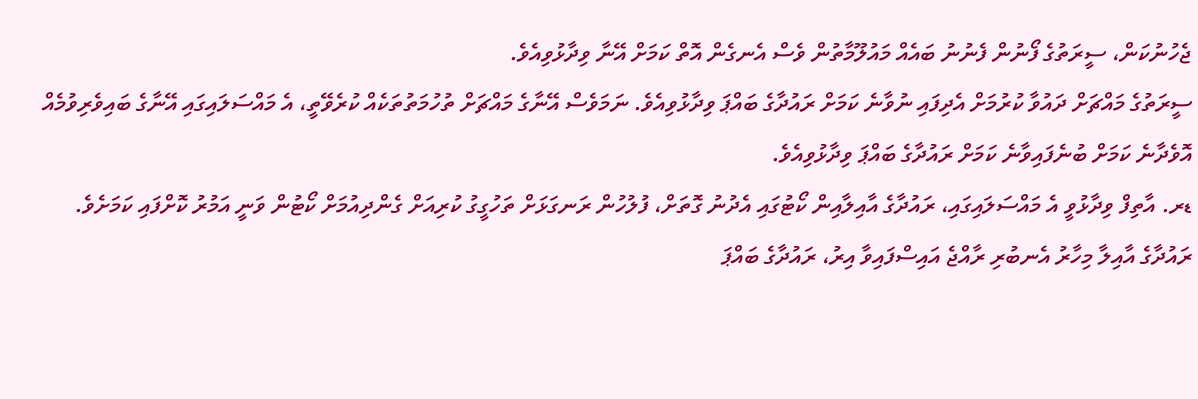ޖެހުނުކަން، ސީރަތުގެ ފޯނުން ފެނުނު ބައެއް މައުލޫމާތުން ވެސް އެނގެން އޮތް ކަމަށް އޭނާ ވިދާޅުވިއެވެ.
ސީރަތުގެ މައްޗަށް ދައުވާ ކުރުމަށް އެދިފައި ނުވާނެ ކަމަށް ރައުދާގެ ބައްޕަ ވިދާޅުވިއެވެ. ނަމަވެސް އޭނާގެ މައްޗަށް ތުހުމަތުތަކެއް ކުރެވޭތީ، އެ މައްސަލައިގައި އޭނާގެ ބައިވެރިވުމެއް އޮވެދާނެ ކަމަށް ބުނެފައިވާނެ ކަމަށް ރައުދާގެ ބައްޕަ ވިދާޅުވިއެވެ.
ޑރ. އާތިފް ވިދާޅުވީ އެ މައްސަލައިގައި، ރައުދާގެ އާއިލާއިން ކޯޓުގައި އެދުނު ގޮތަށް، ފުލުހުން ރަނގަޅަށް ތަހުގީގު ކުރިއަށް ގެންދިއުމަށް ކޯޓުން ވަނީ އަމުރު ކޮށްފައި ކަމަށެވެ.
ރައުދާގެ އާއިލާ މިހާރު އެނބުރި ރާއްޖެ އައިސްފައިވާ އިރު، ރައުދާގެ ބައްޕަ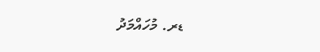ޑރ. މުހައްމަދު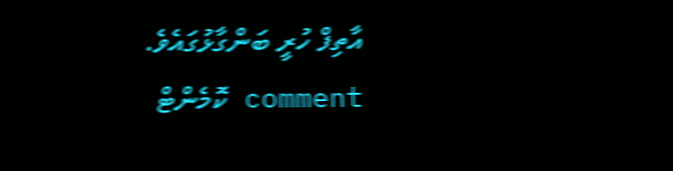އާތިފް ހުރީ ބަންގާޅުގައެވެ.
comment ކޮމެންޓް